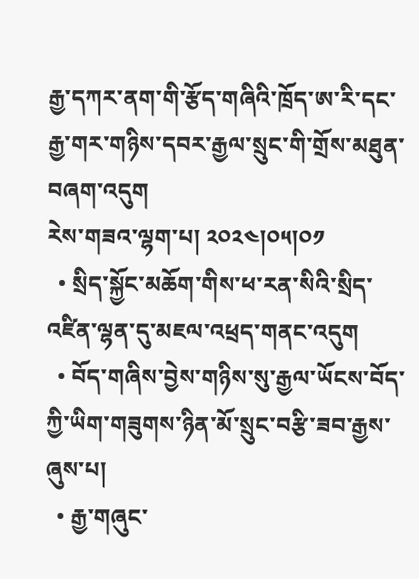རྒྱ་དཀར་ནག་གི་རྩོད་གཞིའི་ཁྲོད་ཨ་རི་དང་རྒྱ་གར་གཉིས་དབར་རྒྱལ་སྲུང་གི་གྲོས་མཐུན་བཞག་འདུག
རེས་གཟའ་ལྷག་པ། ༢༠༢༤།༠༥།༠༡
  • སྲིད་སྐྱོང་མཆོག་གིས་ཕ་རན་སིའི་སྲིད་འཛིན་ལྷན་དུ་མཇལ་འཕྲད་གནང་འདུག
  • བོད་གཞིས་བྱེས་གཉིས་སུ་རྒྱལ་ཡོངས་བོད་ཀྱི་ཡིག་གཟུགས་ཉིན་མོ་སྲུང་བརྩི་ཟབ་རྒྱས་ཞུས་པ།
  • རྒྱ་གཞུང་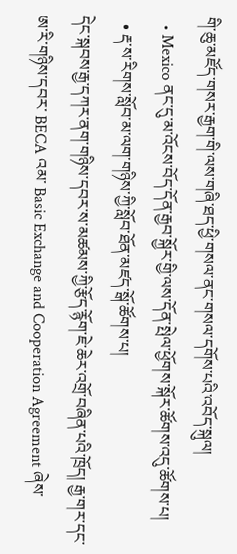གི་ཆུ་མཛོད་གསར་རྒྱག་གི་ལས་གཞི་ཐད་ཕྱི་གསལ་ནང་གསལ་དགོས་པའི་འབོད་སྐུལ།
  • Mexico ནང་དུ་མ་འོངས་བོད་དོན་རྒྱབ་སྐྱོར་གྱི་ལས་དོན་སྤེལ་ཕྱོགས་སྐོར་ཚོགས་འདུ་ཚོགས་པ།
  • རྡ་ས་རིགས་སློབ་མ་ལག་གཉིས་ཀྱི་སློབ་ཐོན་མཛད་སྒོ་ཚོགས་པ།
དེང་སྐབས་རྒྱ་དཀར་ནག་གཉིས་དབར་ས་མཚམས་ཀྱི་རྩོད་རྙོག་ཇེ་ཆེར་འགྲོ་བཞིན་པའི་ཁྲོད། རྒྱ་གར་དང་ཨ་རི་གཉིས་དབར་ BECA འམ་ Basic Exchange and Cooperation Agreement ཞེས་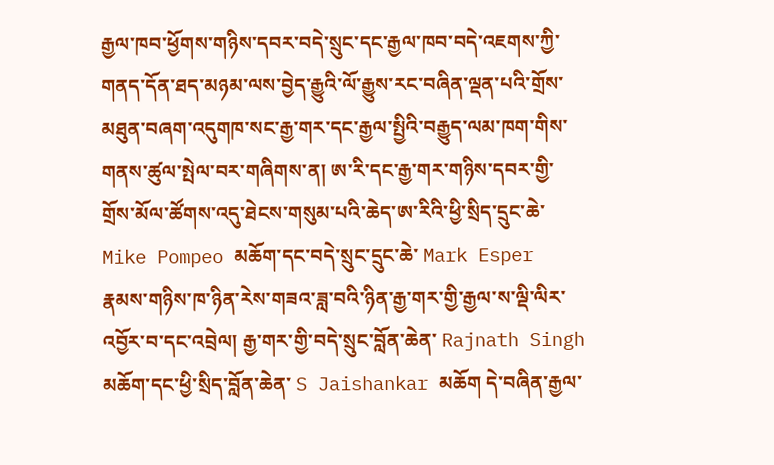རྒྱལ་ཁབ་ཕྱོགས་གཉིས་དབར་བདེ་སྲུང་དང་རྒྱལ་ཁབ་བདེ་འཇགས་ཀྱི་གནད་དོན་ཐད་མཉམ་ལས་བྱེད་རྒྱུའི་ལོ་རྒྱུས་རང་བཞིན་ལྡན་པའི་གྲོས་མཐུན་བཞག་འདུགཁ་སང་རྒྱ་གར་དང་རྒྱལ་སྤྱིའི་བརྒྱུད་ལམ་ཁག་གིས་གནས་ཚུལ་སྤེལ་བར་གཞིགས་ན། ཨ་རི་དང་རྒྱ་གར་གཉིས་དབར་གྱི་གྲོས་མོལ་ཚོགས་འདུ་ཐེངས་གསུམ་པའི་ཆེད་ཨ་རིའི་ཕྱི་སྲིད་དྲུང་ཆེ་ Mike Pompeo མཆོག་དང་བདེ་སྲུང་དྲུང་ཆེ་ Mark Esper རྣམས་གཉིས་ཁ་ཉིན་རེས་གཟའ་ཟླ་བའི་ཉིན་རྒྱ་གར་གྱི་རྒྱལ་ས་ལྡི་ལིར་འབྱོར་བ་དང་འབྲེལ། རྒྱ་གར་གྱི་བདེ་སྲུང་བློན་ཆེན་ Rajnath Singh མཆོག་དང་ཕྱི་སྲིད་བློན་ཆེན་ S Jaishankar མཆོག དེ་བཞིན་རྒྱལ་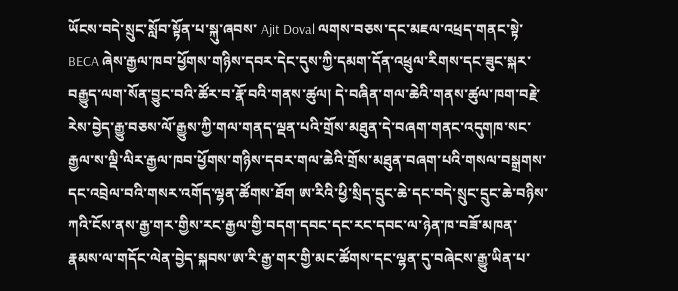ཡོངས་བདེ་སྲུང་སློབ་སྟོན་པ་སྐུ་ཞབས་ Ajit Doval ལགས་བཅས་དང་མཇལ་འཕྲད་གནང་སྟེ་ BECA ཞེས་རྒྱལ་ཁབ་ཕྱོགས་གཉིས་དབར་དེང་དུས་ཀྱི་དམག་དོན་འཕྲུལ་རིགས་དང་ཟུང་སྐར་བརྒྱུད་ལག་སོན་བྱུང་བའི་ཚོར་བ་རྣོ་བའི་གནས་ཚུལ། དེ་བཞིན་གལ་ཆེའི་གནས་ཚུལ་ཁག་བརྗེ་རེས་བྱེད་རྒྱུ་བཅས་ལོ་རྒྱུས་ཀྱི་གལ་གནད་ལྡན་པའི་གྲོས་མཐུན་དེ་བཞག་གནང་འདུགཁ་སང་རྒྱལ་ས་ལྡི་ལིར་རྒྱལ་ཁབ་ཕྱོགས་གཉིས་དབར་གལ་ཆེའི་གྲོས་མཐུན་བཞག་པའི་གསལ་བསྒྲགས་དང་འབྲེལ་བའི་གསར་འགོད་ལྷན་ཚོགས་ཐོག ཨ་རིའི་ཕྱི་སྲིད་དྲུང་ཆེ་དང་བདེ་སྲུང་དྲུང་ཆེ་བཉིས་ཀའི་ངོས་ནས་རྒྱ་གར་གྱིས་རང་རྒྱལ་གྱི་བདག་དབང་དང་རང་དབང་ལ་ཉེན་ཁ་བཟོ་མཁན་རྣམས་ལ་གདོང་ལེན་བྱེད་སྐབས་ཨ་རི་རྒྱ་གར་གྱི་མང་ཚོགས་དང་ལྷན་དུ་བཞེངས་རྒྱུ་ཡིན་པ་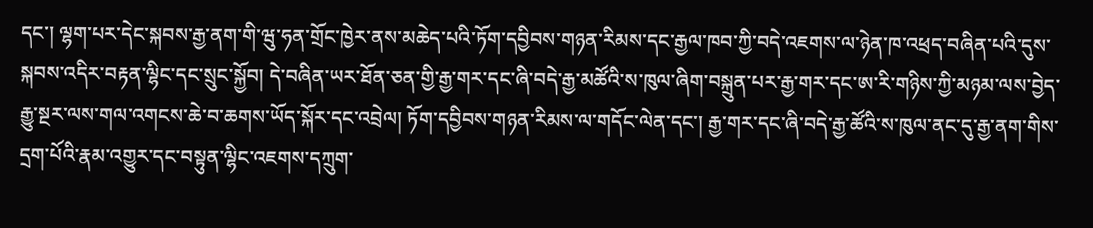དང་། ལྷག་པར་དེང་སྐབས་རྒྱ་ནག་གི་ཝུ་ཧན་གྲོང་ཁྱེར་ནས་མཆེད་པའི་ཏོག་དབྱིབས་གཉན་རིམས་དང་རྒྱལ་ཁབ་ཀྱི་བདེ་འཇགས་ལ་ཉེན་ཁ་འཕྲད་བཞིན་པའི་དུས་སྐབས་འདིར་བརྟན་ལྷིང་དང་སྲུང་སྐྱོབ། དེ་བཞིན་ཡར་ཐོན་ཅན་གྱི་རྒྱ་གར་དང་ཞི་བདེ་རྒྱ་མཚོའི་ས་ཁུལ་ཞིག་བསྐྲུན་པར་རྒྱ་གར་དང་ཨ་རི་གཉིས་ཀྱི་མཉམ་ལས་བྱེད་རྒྱུ་སྔར་ལས་གལ་འགངས་ཆེ་བ་ཆགས་ཡོད་སྐོར་དང་འབྲེལ། ཏོག་དབྱིབས་གཉན་རིམས་ལ་གདོང་ལེན་དང་། རྒྱ་གར་དང་ཞི་བདེ་རྒྱ་ཚོའི་ས་ཁུལ་ནང་དུ་རྒྱ་ནག་གིས་དྲག་པོའི་རྣམ་འགྱུར་དང་བསྟུན་ལྷིང་འཇགས་དཀྲུག་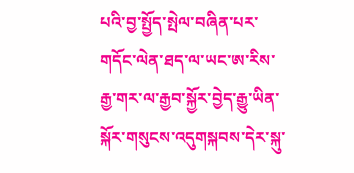པའི་བྱ་སྤྱོད་སྤེལ་བཞིན་པར་གདོང་ལེན་ཐད་ལ་ཡང་ཨ་རིས་རྒྱ་གར་ལ་རྒྱབ་སྐྱོར་བྱེད་རྒྱུ་ཡིན་སྐོར་གསུངས་འདུགསྐབས་དེར་སྐུ་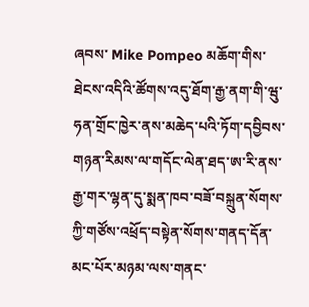ཞབས་ Mike Pompeo མཆོག་གིས་ཐེངས་འདིའི་ཚོགས་འདུ་ཐོག་རྒྱ་ནག་གི་ཝུ་ཧན་གྲོང་ཁྱེར་ནས་མཆེད་པའི་ཏོག་དབྱིབས་གཉན་རིམས་ལ་གདོང་ལེན་ཐད་ཨ་རི་ནས་རྒྱ་གར་ལྷན་དུ་སྨན་ཁབ་བཟོ་བསྐྲུན་སོགས་ཀྱི་གཙོས་འཕྲོད་བསྟེན་སོགས་གནད་དོན་མང་པོར་མཉམ་ལས་གནང་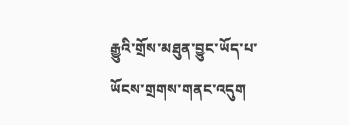རྒྱུའི་གྲོས་མཐུན་བྱུང་ཡོད་པ་ཡོངས་གྲགས་གནང་འདུག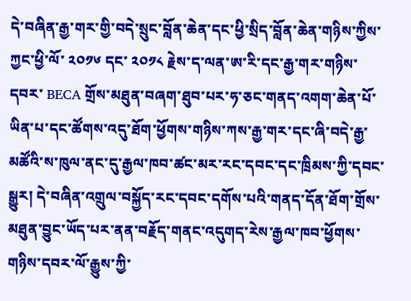དེ་བཞིན་རྒྱ་གར་གྱི་བདེ་སྲུང་བློན་ཆེན་དང་ཕྱི་སྲིད་བློན་ཆེན་གཉིས་ཀྱིས་ཀྱང་ཕྱི་ལོ་ ༢༠༡༦ དང་ ༢༠༡༨ རྗེས་ད་ལན་ཨ་རི་དང་རྒྱ་གར་གཉིས་དབར་ BECA གྲོས་མཐུན་བཞག་ཐུབ་པར་ཧ་ཅང་གནད་འགག་ཆེན་པོ་ཡིན་པ་དང་ཚོགས་འདུ་ཐོག་ཕྱོགས་གཉིས་ཀས་རྒྱ་གར་དང་ཞི་བདེ་རྒྱ་མཚོའི་ས་ཁུལ་ནང་དུ་རྒྱལ་ཁབ་ཚང་མར་རང་དབང་དང་ཁྲིམས་ཀྱི་དབང་སྒྱུར། དེ་བཞིན་འགྲུལ་བསྐྱོད་རང་དབང་དགོས་པའི་གནད་དོན་ཐོག་གྲོས་མཐུན་བྱུང་ཡོད་པར་ནན་བརྗོད་གནང་འདུགད་རེས་རྒྱལ་ཁབ་ཕྱོགས་གཉིས་དབར་ལོ་རྒྱུས་ཀྱི་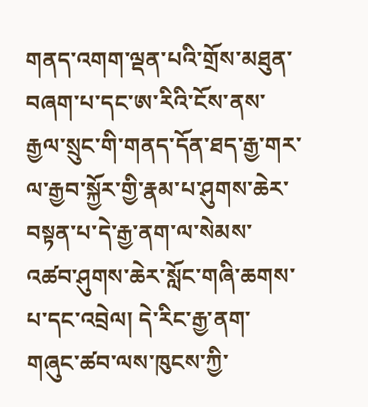གནད་འགག་ལྡན་པའི་གྲོས་མཐུན་བཞག་པ་དང་ཨ་རིའི་ངོས་ནས་རྒྱལ་སྲུང་གི་གནད་དོན་ཐད་རྒྱ་གར་ལ་རྒྱབ་སྐྱོར་གྱི་རྣམ་པ་ཤུགས་ཆེར་བསྟན་པ་དེ་རྒྱ་ནག་ལ་སེམས་འཚབ་ཤུགས་ཆེར་སློང་གཞི་ཆགས་པ་དང་འབྲེལ། དེ་རིང་རྒྱ་ནག་གཞུང་ཚབ་ལས་ཁུངས་ཀྱི་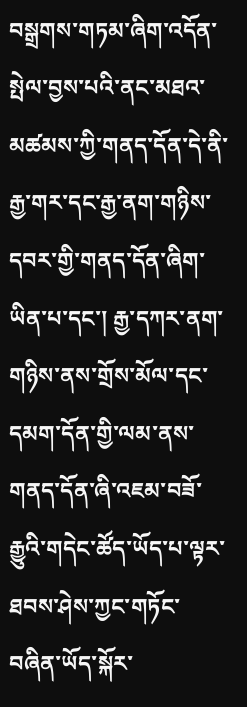བསྒྲགས་གཏམ་ཞིག་འདོན་སྤེལ་བྱས་པའི་ནང་མཐའ་མཚམས་ཀྱི་གནད་དོན་དེ་ནི་རྒྱ་གར་དང་རྒྱ་ནག་གཉིས་དབར་གྱི་གནད་དོན་ཞིག་ཡིན་པ་དང་། རྒྱ་དཀར་ནག་གཉིས་ནས་གྲོས་མོལ་དང་དམག་དོན་གྱི་ལམ་ནས་གནད་དོན་ཞི་འཇམ་བཟོ་རྒྱུའི་གདེང་ཚོད་ཡོད་པ་ལྟར་ཐབས་ཤེས་ཀྱང་གཏོང་བཞིན་ཡོད་སྐོར་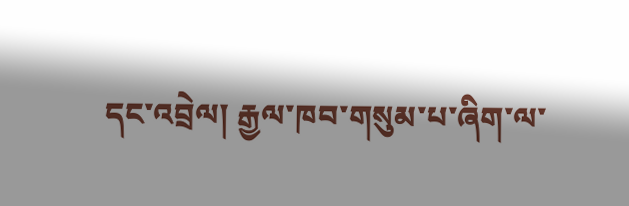དང་འབྲེལ། རྒྱལ་ཁབ་གསུམ་པ་ཞིག་ལ་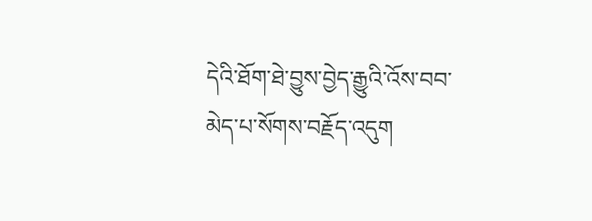དེའི་ཐོག་ཐེ་བྱུས་བྱེད་རྒྱུའི་འོས་བབ་མེད་པ་སོགས་བརྗོད་འདུག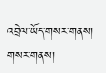འབྲེལ་ཡོད་གསར་གནས།
གསར་གནས།